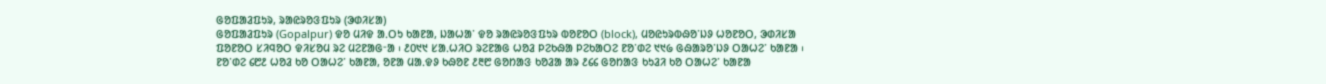ᱜᱚᱯᱟᱲᱯᱩᱨ, ᱨᱟᱭᱨᱚᱝᱯᱩᱨ (ᱳᱰᱤᱥᱟ)
ᱜᱚᱯᱟᱲᱯᱩᱨ (Gopalpur) ᱫᱚ ᱢᱤᱫ ᱟᱹᱛᱩ ᱠᱟᱱᱟ, ᱡᱟᱦᱟᱸ ᱫᱚ ᱨᱟᱭᱨᱚᱝᱯᱩᱨ ᱵᱚᱱᱚᱛ (block), ᱢᱚᱭᱩᱨᱵᱷᱚᱸᱡᱽ ᱦᱚᱱᱚᱛ, ᱳᱰᱤᱥᱟ ᱯᱚᱱᱚᱛ ᱥᱤᱧᱚᱛ ᱫᱤᱥᱚᱢ ᱨᱮ ᱢᱮᱱᱟᱜᱼᱟ ᱾ ᱒᱐᱑᱑ ᱥᱟᱹᱦᱤᱛ ᱨᱮᱱᱟᱜ ᱦᱚᱲ ᱞᱮᱠᱷᱟ ᱞᱮᱠᱟᱛᱮ ᱱᱚᱸᱰᱮ ᱑᱑᱙ ᱜᱷᱟᱨᱚᱸᱡᱽ ᱛᱟᱦᱮᱸ ᱠᱟᱱᱟ ᱾ ᱱᱚᱸᱰᱮ ᱔᱘᱒ ᱦᱚᱲ ᱠᱚ ᱛᱟᱦᱮᱸ ᱠᱟᱱᱟ, ᱚᱱᱟ ᱢᱟᱹᱫᱽ ᱠᱷᱚᱱ ᱒᱓᱘ ᱜᱚᱴᱟᱝ ᱠᱚᱲᱟ ᱟᱨ ᱒᱔᱔ ᱜᱚᱴᱟᱝ ᱠᱩᱲᱤ ᱠᱚ ᱛᱟᱦᱮᱸ ᱠᱟᱱᱟ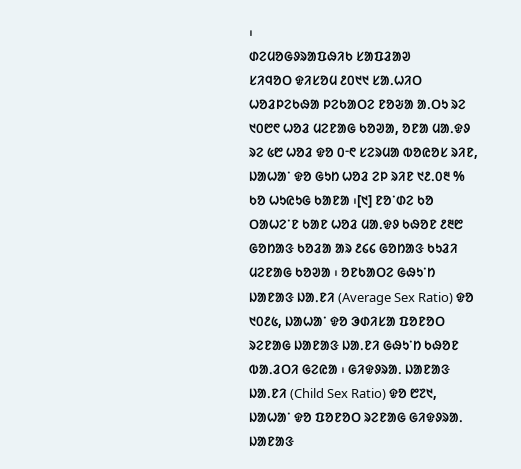᱾
ᱰᱮᱢᱚᱜᱽᱨᱟᱯᱷᱤᱠ ᱥᱟᱯᱲᱟᱣ
ᱥᱤᱧᱚᱛ ᱫᱤᱥᱚᱢ ᱒᱐᱑᱑ ᱥᱟᱹᱦᱤᱛ ᱦᱚᱲᱞᱮᱠᱷᱟ ᱞᱮᱠᱟᱛᱮ ᱱᱚᱶᱟ ᱟᱹᱛᱩ ᱨᱮ ᱑᱐᱘᱖ ᱦᱚᱲ ᱢᱮᱱᱟᱜ ᱠᱚᱣᱟ, ᱚᱱᱟ ᱢᱟᱹᱫᱽ ᱨᱮ ᱕᱘ ᱦᱚᱲ ᱫᱚ ᱐ᱼ᱖ ᱥᱮᱨᱢᱟ ᱵᱚᱭᱚᱥ ᱨᱤᱱ, ᱡᱟᱦᱟᱸ ᱫᱚ ᱜᱩᱴ ᱦᱚᱲ ᱮᱞ ᱨᱤᱱ ᱑᱒ᱹ᱐᱓ % ᱠᱚ ᱦᱩᱭᱩᱜ ᱠᱟᱱᱟ ᱾[᱑] ᱱᱚᱸᱰᱮ ᱠᱚ ᱛᱟᱦᱮᱸᱱ ᱠᱟᱱ ᱦᱚᱲ ᱢᱟᱹᱫᱽ ᱠᱷᱚᱱ ᱒᱓᱘ ᱜᱚᱴᱟᱝ ᱠᱚᱲᱟ ᱟᱨ ᱒᱔᱔ ᱜᱚᱴᱟᱝ ᱠᱩᱲᱤ ᱢᱮᱱᱟᱜ ᱠᱚᱣᱟ ᱾ ᱚᱱᱠᱟᱛᱮ ᱜᱷᱩᱸᱴ ᱡᱟᱱᱟᱝ ᱡᱟᱹᱱᱤ (Average Sex Ratio) ᱫᱚ ᱑᱐᱒᱕, ᱡᱟᱦᱟᱸ ᱫᱚ ᱳᱰᱤᱥᱟ ᱯᱚᱱᱚᱛ ᱨᱮᱱᱟᱜ ᱡᱟᱱᱟᱝ ᱡᱟᱹᱱᱤ ᱜᱷᱩᱸᱴ ᱠᱷᱚᱱ ᱵᱟᱹᱲᱛᱤ ᱜᱮᱭᱟ ᱾ ᱜᱤᱫᱽᱨᱟᱹ ᱡᱟᱱᱟᱝ ᱡᱟᱹᱱᱤ (Child Sex Ratio) ᱫᱚ ᱘᱗᱑, ᱡᱟᱦᱟᱸ ᱫᱚ ᱯᱚᱱᱚᱛ ᱨᱮᱱᱟᱜ ᱜᱤᱫᱽᱨᱟᱹ ᱡᱟᱱᱟᱝ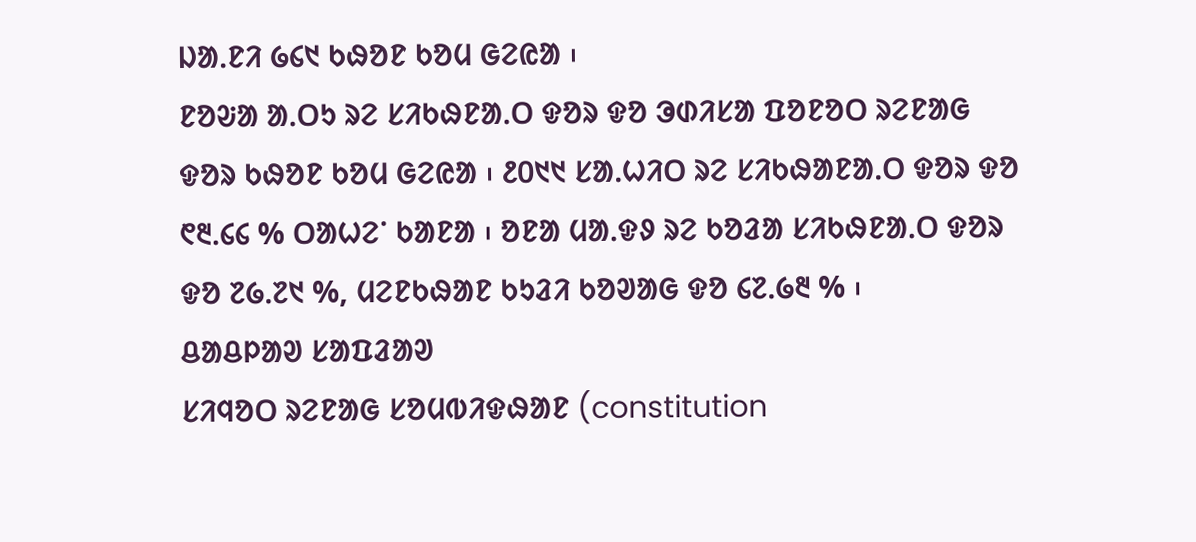ᱡᱟᱹᱱᱤ ᱙᱔᱑ ᱠᱷᱚᱱ ᱠᱚᱢ ᱜᱮᱭᱟ ᱾
ᱱᱚᱶᱟ ᱟᱹᱛᱩ ᱨᱮ ᱥᱤᱠᱷᱱᱟᱹᱛ ᱫᱚᱨ ᱫᱚ ᱳᱰᱤᱥᱟ ᱯᱚᱱᱚᱛ ᱨᱮᱱᱟᱜ ᱫᱚᱨ ᱠᱷᱚᱱ ᱠᱚᱢ ᱜᱮᱭᱟ ᱾ ᱒᱐᱑᱑ ᱥᱟᱹᱦᱤᱛ ᱨᱮ ᱥᱤᱠᱷᱟᱱᱟᱹᱛ ᱫᱚᱨ ᱫᱚ ᱖᱓ᱹ᱔᱔ % ᱛᱟᱦᱮᱸ ᱠᱟᱱᱟ ᱾ ᱚᱱᱟ ᱢᱟᱹᱫᱽ ᱨᱮ ᱠᱚᱲᱟ ᱥᱤᱠᱷᱱᱟᱹᱛ ᱫᱚᱨ ᱫᱚ ᱗᱙ᱹ᱗᱑ %, ᱢᱮᱱᱠᱷᱟᱱ ᱠᱩᱲᱤ ᱠᱚᱣᱟᱜ ᱫᱚ ᱔᱗ᱹ᱙᱓ % ᱾
ᱪᱟᱪᱞᱟᱣ ᱥᱟᱯᱲᱟᱣ
ᱥᱤᱧᱚᱛ ᱨᱮᱱᱟᱜ ᱥᱚᱢᱵᱤᱫᱷᱟᱱ (constitution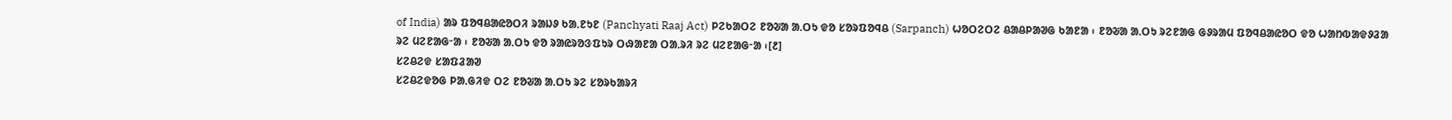of India) ᱟᱨ ᱯᱚᱧᱪᱟᱭᱚᱛᱤ ᱨᱟᱡᱽ ᱠᱟᱹᱱᱩᱱ (Panchyati Raaj Act) ᱞᱮᱠᱟᱛᱮ ᱱᱚᱶᱟ ᱟᱹᱛᱩ ᱫᱚ ᱥᱚᱨᱯᱚᱧᱪ (Sarpanch) ᱦᱚᱛᱮᱛᱮ ᱪᱟᱪᱞᱟᱣᱜ ᱠᱟᱱᱟ ᱾ ᱱᱚᱶᱟ ᱟᱹᱛᱩ ᱨᱮᱱᱟᱜ ᱜᱽᱨᱟᱢ ᱯᱚᱧᱪᱟᱭᱚᱛ ᱫᱚ ᱦᱟᱴᱵᱟᱫᱽᱲᱟ ᱨᱮ ᱢᱮᱱᱟᱜᱼᱟ ᱾ ᱱᱚᱶᱟ ᱟᱹᱛᱩ ᱫᱚ ᱨᱟᱭᱨᱚᱝᱯᱩᱨ ᱛᱷᱟᱱᱟ ᱛᱟᱹᱨᱤ ᱨᱮ ᱢᱮᱱᱟᱜᱼᱟ ᱾[᱒]
ᱥᱮᱪᱮᱫ ᱥᱟᱯᱲᱟᱣ
ᱥᱮᱪᱮᱫᱚᱜ ᱞᱟᱹᱜᱤᱫ ᱛᱮ ᱱᱚᱶᱟ ᱟᱹᱛᱩ ᱨᱮ ᱥᱚᱨᱠᱟᱨᱤ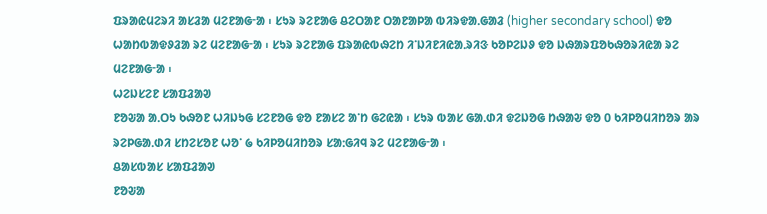ᱯᱨᱟᱭᱢᱮᱨᱤ ᱟᱥᱲᱟ ᱢᱮᱱᱟᱜᱼᱟ ᱾ ᱥᱩᱨ ᱨᱮᱱᱟᱜ ᱪᱮᱛᱟᱱ ᱛᱟᱱᱟᱞᱟ ᱵᱤᱨᱫᱟᱹᱜᱟᱲ (higher secondary school) ᱫᱚ ᱦᱟᱴᱵᱟᱫᱽᱲᱟ ᱨᱮ ᱢᱮᱱᱟᱜᱼᱟ ᱾ ᱥᱩᱨ ᱨᱮᱱᱟᱜ ᱯᱨᱟᱭᱵᱷᱮᱴ ᱤᱸᱡᱤᱱᱤᱭᱟᱹᱨᱤᱝ ᱠᱚᱞᱮᱡᱽ ᱫᱚ ᱡᱷᱟᱨᱯᱚᱠᱷᱚᱨᱤᱭᱟ ᱨᱮ ᱢᱮᱱᱟᱜᱼᱟ ᱾
ᱦᱮᱡᱥᱮᱱ ᱥᱟᱯᱲᱟᱣ
ᱱᱚᱶᱟ ᱟᱹᱛᱩ ᱠᱷᱚᱱ ᱦᱤᱡᱩᱜ ᱥᱮᱱᱚᱜ ᱫᱚ ᱱᱟᱥᱮ ᱟᱸᱴ ᱜᱮᱭᱟ ᱾ ᱥᱩᱨ ᱵᱟᱥ ᱜᱟᱹᱰᱤ ᱫᱮᱡᱚᱜ ᱴᱷᱟᱶ ᱫᱚ ᱐ ᱠᱤᱞᱚᱢᱤᱴᱚᱨ ᱟᱨ ᱨᱮᱞᱜᱟᱹᱰᱤ ᱥᱴᱮᱥᱚᱱ ᱦᱚᱸ ᱙ ᱠᱤᱞᱚᱢᱤᱴᱚᱨ ᱥᱟᱺᱜᱤᱧ ᱨᱮ ᱢᱮᱱᱟᱜᱼᱟ ᱾
ᱪᱟᱥᱵᱟᱥ ᱥᱟᱯᱲᱟᱣ
ᱱᱚᱶᱟ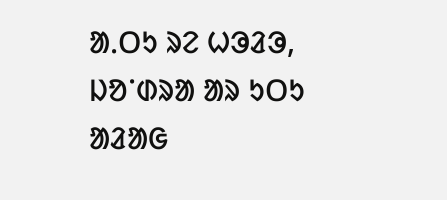ᱟᱹᱛᱩ ᱨᱮ ᱦᱳᱲᱳ, ᱡᱚᱸᱰᱨᱟ ᱟᱨ ᱩᱛᱩ ᱟᱲᱟᱜ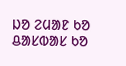ᱡᱚ ᱮᱢᱟᱱ ᱠᱚ ᱪᱟᱥᱵᱟᱥ ᱠᱚ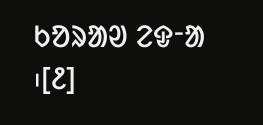ᱠᱚᱨᱟᱣ ᱮᱫᱼᱟ ᱾[᱒]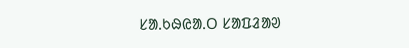ᱥᱟᱹᱠᱷᱭᱟᱹᱛ ᱥᱟᱯᱲᱟᱣ